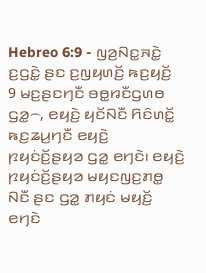Hebreo 6:9 - ꤜꤤ꤬ꤡꤢ꤭ꤏꤢꤧ꤭ ꤢ꤬ꤞꤢꤧ꤭ ꤔꤢ ꤢ꤬ꤜꤟꤛꤢꤩ꤬ ꤒꤢ꤬ꤟꤢꤩ꤬
9 ꤗꤢ꤬ꤔꤢꤚꤢꤪ ꤋꤥ꤭ꤙꤢꤪꤞꤛꤥ ꤞꤤ꤭꤮, ꤕꤟꤢꤧ꤬ ꤟꤢꤩꤡꤢꤪ ꤖꤢꤨꤛꤢꤩ꤭ ꤒꤢ꤬ꤘꤣ꤬ꤚꤢꤪ ꤕꤟꤢꤧ꤬ ꤐꤟꤢꤦꤢꤩ꤬ꤔꤟꤤ ꤞꤤ꤭ ꤕꤚꤢꤧ꤯ ꤕꤟꤢꤧ꤬ ꤐꤟꤢꤦꤢꤩ꤬ꤔꤟꤤ ꤗꤟꤢꤜꤢ꤬ꤊꤥ꤭ ꤡꤢꤪ ꤔꤢ ꤞꤤ꤭ ꤊꤟꤢꤦ ꤗꤟꤢꤩ꤬ ꤕꤚꤢꤧ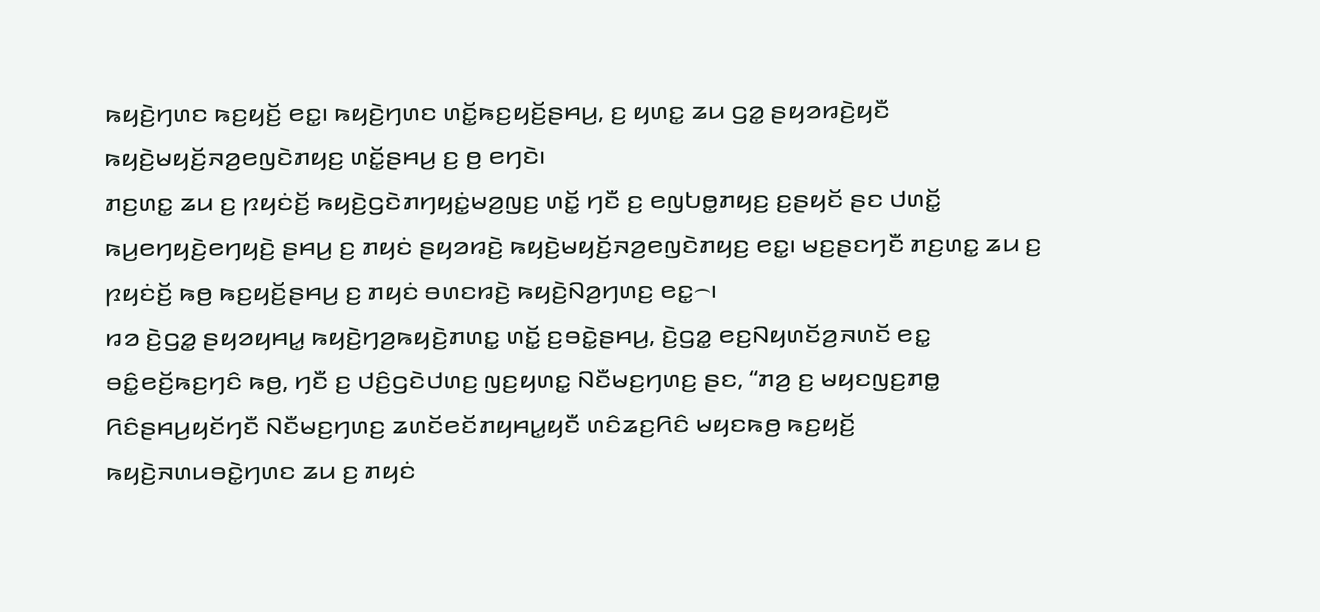ꤒꤟꤢꤧ꤬ꤚꤛꤢ ꤒꤢ꤬ꤟꤢꤩ꤬ ꤕꤢ꤭꤯ ꤒꤟꤢꤧ꤬ꤚꤛꤢ ꤛꤢꤩ꤭ꤒꤢ꤬ꤟꤢꤩ꤬ꤔꤌꤣ꤬, ꤢ꤬ ꤟꤛꤢ꤭ ꤘꤣ ꤞꤤ꤭ ꤔꤟꤤꤙꤢꤧ꤬ꤟꤢꤪ ꤒꤟꤢꤧ꤬ꤗꤟꤢꤩ꤬ꤏꤤ꤬ꤕꤜꤢꤧꤊꤟꤢ꤬ ꤛꤢꤩ꤭ꤔꤌꤣ꤬ ꤢ꤬ ꤥ꤬ ꤕꤚꤢꤧ꤯
ꤊꤢ꤬ꤛꤢ꤭ ꤘꤣ ꤢ꤬ ꤐꤟꤢꤦꤢꤩ꤬ ꤒꤟꤢꤧ꤬ꤞꤢꤧꤊꤚꤟꤢꤦ꤭ꤗꤤ꤬ꤜꤢ꤬ ꤛꤢꤩ꤭ ꤚꤢꤪ ꤢ꤬ ꤕꤜꤝꤥ꤭ꤊꤟꤢ꤬ ꤢ꤬ꤔꤟꤢꤩ ꤔꤢ ꤓꤛꤢꤩ꤭ ꤒꤣ꤬ꤕꤚꤟꤢꤧ꤬ꤕꤚꤟꤢꤧ꤬ ꤔꤌꤣ꤬ ꤢ꤬ ꤊꤟꤢꤦ ꤔꤟꤤꤙꤢꤧ꤬ ꤒꤟꤢꤧ꤬ꤗꤟꤢꤩ꤬ꤏꤤ꤬ꤕꤜꤢꤧꤊꤟꤢ꤬ ꤕꤢ꤭꤯ ꤗꤢ꤬ꤔꤢꤚꤢꤪ ꤊꤢ꤬ꤛꤢ꤭ ꤘꤣ ꤢ꤬ ꤐꤟꤢꤦꤢꤩ꤬ ꤒꤥ꤬ ꤒꤢ꤬ꤟꤢꤩ꤬ꤔꤌꤣ꤬ ꤢ꤬ ꤊꤟꤢꤦ ꤋꤛꤢꤙꤢꤧ꤬ ꤒꤟꤢꤧ꤬ꤡꤤ꤬ꤚꤛꤢ꤬ ꤕꤢ꤭꤮꤯
ꤙꤤ ꤢꤧ꤬ꤞꤤ꤭ ꤔꤟꤤꤟꤌꤣ꤭ ꤒꤟꤢꤧ꤬ꤚꤤ꤬ꤒꤟꤢꤧ꤬ꤊꤛꤢ꤭ ꤛꤢꤩ꤭ ꤢ꤬ꤋꤢꤧ꤭ꤔꤌꤣ꤬, ꤢꤧ꤬ꤞꤤ꤭ ꤕꤢ꤬ꤡꤟꤛꤢꤩꤤ꤬ꤏꤛꤢꤩ ꤕꤢ꤭ ꤋꤢꤨ꤭ꤕꤢꤩ꤬ꤒꤢ꤬ꤚꤢꤨ ꤒꤥ꤬, ꤚꤢꤪ ꤢ꤬ ꤓꤢꤨ꤬ꤞꤢꤧꤓꤛꤢ꤬ ꤜꤢ꤬ꤟꤛꤢ꤭ ꤡꤢꤪꤗꤢ꤬ꤚꤛꤢ꤬ ꤔꤢ, “ꤊꤤ꤬ ꤢ꤬ ꤗꤟꤢꤜꤢ꤬ꤊꤥ꤭ ꤖꤢꤨꤔꤌꤣ꤬ꤟꤢꤩꤚꤢꤪ ꤡꤢꤪꤗꤢ꤬ꤚꤛꤢ꤬ ꤘꤛꤢꤩꤕꤢꤩꤊꤟꤌꤣ꤭ꤟꤢꤪ ꤛꤢꤨꤘꤢ꤬ꤖꤢꤨ ꤗꤟꤢꤒꤥ꤬ ꤒꤢ꤬ꤟꤢꤩ꤬ ꤒꤟꤢꤧ꤬ꤏꤛꤣꤋꤢꤧ꤭ꤚꤛꤢ ꤘꤣ ꤢ꤬ ꤊꤟꤢꤦ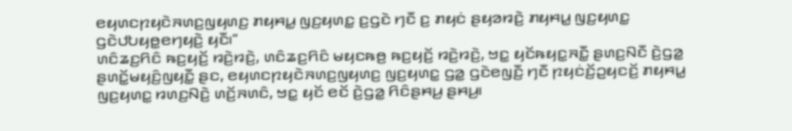ꤕꤟꤛꤢꤐꤟꤢꤧꤏꤛꤢ꤬ꤜꤟꤛꤢ꤬ ꤊꤟꤌꤣ꤭ ꤜꤢ꤬ꤟꤛꤢ꤭ ꤢ꤬ꤞꤢꤧ ꤚꤢꤪ ꤢ꤬ ꤊꤟꤢꤦ ꤔꤟꤤꤙꤢꤧ꤬ ꤊꤟꤌꤣ꤭ ꤜꤢ꤬ꤟꤛꤢ꤭ ꤞꤢꤧꤓꤝꤟꤥ꤭ꤕꤚꤟꤢꤧ꤬ ꤟꤢꤪ꤯”
ꤛꤢꤨꤘꤢ꤬ꤖꤢꤨ ꤒꤢ꤬ꤟꤢꤩ꤬ ꤙꤢꤧ꤬ꤙꤢꤧ꤬, ꤛꤢꤨꤘꤢ꤬ꤖꤢꤨ ꤗꤟꤢꤒꤥ꤬ ꤒꤢ꤬ꤟꤢꤩ꤬ ꤙꤢꤧ꤬ꤙꤢꤧ꤬, ꤠꤢ꤭ ꤟꤢꤩꤒꤟꤢ꤭ꤏꤢꤪ꤭ ꤔꤛꤢ꤬ꤡꤢꤪ ꤢꤧ꤬ꤞꤤ꤭ ꤔꤛꤢꤩ꤭ꤗꤟꤢꤨ꤬ꤜꤟꤢꤪ꤭ ꤔꤢ, ꤕꤟꤛꤢꤐꤟꤢꤧꤏꤛꤢ꤬ꤜꤟꤛꤢ꤬ ꤜꤢ꤬ꤟꤛꤢ꤭ ꤞꤤ꤭ ꤞꤢꤧꤕꤜꤢꤪ꤬ ꤚꤢꤪ ꤐꤟꤢꤦꤢꤩ꤬ꤑꤟꤢꤢꤩ꤬ ꤊꤟꤌꤣ꤭ ꤜꤢ꤬ꤟꤛꤢ꤭ ꤙꤛꤢ꤬ꤡꤢꤧ꤬ ꤛꤢꤩ꤬ꤏꤛꤢꤨ, ꤠꤢ꤭ ꤟꤢꤩ ꤕꤢꤩ ꤢꤧ꤬ꤞꤤ꤭ ꤖꤢꤨꤔꤌꤣ꤬ ꤔꤌꤣ꤬꤯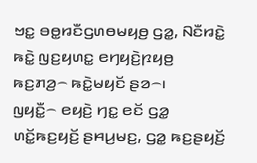ꤠꤢ꤭ ꤋꤥ꤭ꤙꤢꤪꤞꤛꤥꤗꤟꤥ꤬ ꤞꤤ꤭, ꤡꤢꤪꤙꤢꤧ꤭ ꤒꤢꤧ꤭ ꤜꤢ꤬ꤟꤛꤢ꤭ ꤕꤚꤟꤢꤧ꤬ꤐꤟꤥ꤬ ꤒꤢ꤬ꤊꤤ꤬꤮ ꤒꤢꤧ꤭ꤗꤟꤢꤩ ꤔꤤ꤮꤯
ꤜꤟꤢꤪ꤭꤮ ꤕꤟꤢꤧ꤬ ꤚꤢ꤭ ꤕꤢꤩ ꤞꤤ꤭ ꤛꤢꤩ꤭ꤒꤢ꤬ꤟꤢꤩ꤬ ꤔꤌꤣ꤬ꤗꤢ꤬, ꤞꤤ꤭ ꤒꤢ꤬ꤔꤟꤢꤩ꤬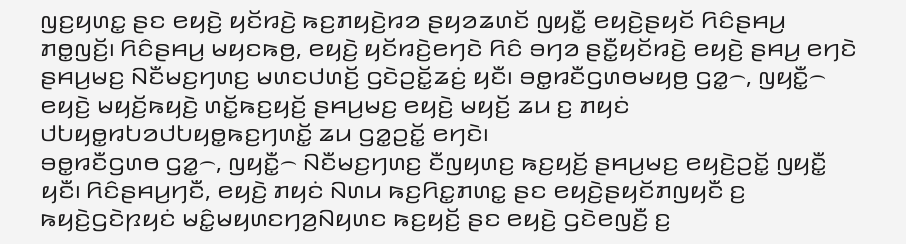ꤜꤢ꤬ꤟꤛꤢ꤭ ꤔꤢ ꤕꤟꤢꤧ꤬ ꤟꤢꤩꤙꤢꤧ꤬ ꤒꤢ꤬ꤊꤟꤢꤧ꤬ꤙꤤ ꤔꤟꤤꤘꤛꤢꤩ ꤜꤟꤢꤪ꤭ ꤕꤟꤢꤧ꤬ꤔꤟꤢꤩ ꤖꤢꤨꤔꤌꤣ꤬ ꤊꤥ꤭ꤜꤢꤩ꤬꤯ ꤖꤢꤨꤔꤌꤣ꤬ ꤗꤟꤢꤒꤥ꤬, ꤕꤟꤢꤧ꤬ ꤟꤢꤩꤙꤢꤧ꤬ꤕꤚꤢꤧ ꤖꤢꤨ ꤋꤚꤤ ꤔꤢꤪ꤭ꤟꤢꤩꤙꤢꤧ꤬ ꤕꤟꤢꤧ꤬ ꤔꤌꤣ꤬ ꤕꤚꤢꤧ ꤔꤌꤣ꤬ꤗꤢ꤬ ꤡꤢꤪꤗꤢ꤬ꤚꤛꤢ꤬ ꤗꤛꤢꤓꤛꤢꤩ꤬ ꤞꤢꤧꤑꤢꤩ꤭ꤘꤢꤦ꤬ ꤟꤢꤪ꤯ ꤋꤥ꤭ꤙꤢꤪꤞꤛꤥꤗꤟꤥ꤬ ꤞꤤ꤭꤮, ꤜꤟꤢꤪ꤭꤮ ꤕꤟꤢꤧ꤬ ꤗꤟꤢꤩ꤬ꤒꤟꤢꤧ꤬ ꤛꤢꤩ꤭ꤒꤢ꤬ꤟꤢꤩ꤬ ꤔꤌꤣ꤬ꤗꤢ꤬ ꤕꤟꤢꤧ꤬ ꤗꤟꤢꤩ꤬ ꤘꤣ ꤢ꤬ ꤊꤟꤢꤦ ꤓꤝꤟꤥ꤭ꤙꤝꤤꤓꤝꤟꤥ꤭ꤒꤢ꤬ꤚꤛꤢꤩ꤭ ꤘꤣ ꤞꤤ꤭ꤑꤢꤩ꤭ ꤕꤚꤢꤧ꤯
ꤋꤥ꤭ꤙꤢꤪꤞꤛꤥ ꤞꤤ꤭꤮, ꤜꤟꤢꤪ꤭꤮ ꤡꤢꤪꤗꤢ꤬ꤚꤛꤢ꤬ ꤢꤪꤜꤟꤛꤢ꤬ ꤒꤢ꤬ꤟꤢꤩ꤬ ꤔꤌꤣ꤬ꤗꤢ꤬ ꤕꤟꤢꤧ꤬ꤑꤢꤩ꤭ ꤜꤟꤢꤪ꤭ ꤟꤢꤪ꤯ ꤖꤢꤨꤔꤌꤣ꤬ꤚꤢꤪ, ꤕꤟꤢꤧ꤬ ꤊꤟꤢꤦ ꤡꤛꤣ ꤒꤢ꤬ꤖꤢ꤭ꤊꤛꤢ꤭ ꤔꤢ ꤕꤟꤢꤧ꤬ꤔꤟꤢꤩꤊꤜꤟꤢꤪ ꤢ꤬ ꤒꤟꤢꤧ꤬ꤞꤢꤧꤐꤟꤢꤦ ꤗꤢꤨ꤭ꤗꤟꤛꤢꤚꤤ꤬ꤡꤟꤛꤢ ꤒꤢ꤬ꤟꤢꤩ꤬ ꤔꤢ ꤕꤟꤢꤧ꤬ ꤞꤢꤧꤕꤜꤢꤪ꤬ ꤢ꤬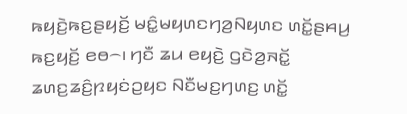ꤒꤟꤢꤧ꤬ꤒꤢ꤬ꤔꤟꤢꤩ꤬ ꤗꤢꤨ꤭ꤗꤟꤛꤢꤚꤤ꤬ꤡꤟꤛꤢ ꤛꤢꤩ꤭ꤔꤌꤣ꤬ ꤒꤢ꤬ꤟꤢꤩ꤬ ꤕꤥ꤮꤯ ꤚꤢꤪ ꤘꤣ ꤕꤟꤢꤧ꤬ ꤞꤢꤧꤤ꤬ꤏꤢꤩ꤭ ꤘꤛꤢ꤬ꤘꤢꤨ꤬ꤐꤟꤢꤦꤑꤟꤢ ꤡꤢꤪꤗꤢ꤬ꤚꤛꤢ꤬ ꤛꤢꤩ꤭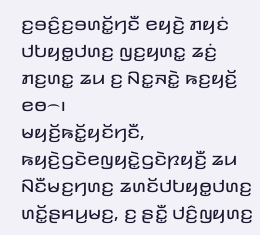ꤢ꤬ꤋꤢꤨ꤬ꤢ꤬ꤋꤛꤢꤩ꤭ꤚꤢꤪ ꤕꤟꤢꤧ꤬ ꤊꤟꤢꤦ ꤓꤝꤟꤥ꤭ꤓꤛꤢ꤬ ꤜꤢ꤬ꤟꤛꤢ꤭ ꤘꤢꤦ꤬ ꤊꤢ꤬ꤛꤢ꤭ ꤘꤣ ꤢ꤬ ꤡꤢ꤭ꤏꤢꤧ꤭ ꤒꤢ꤬ꤟꤢꤩ꤬ ꤕꤥ꤮꤯
ꤗꤟꤢꤩ꤬ꤒꤢꤩ꤭ꤟꤢꤩꤚꤢꤪ, ꤒꤟꤢꤧ꤬ꤞꤢꤧꤕꤜꤟꤢꤧ꤭ꤞꤢꤧꤐꤟꤢꤪ꤬ ꤘꤣ ꤡꤢꤪꤗꤢ꤬ꤚꤛꤢ꤬ ꤘꤛꤢꤩꤓꤝꤟꤥ꤭ꤓꤛꤢ꤬ ꤛꤢꤩ꤭ꤔꤌꤣ꤬ꤗꤢ꤬, ꤢ꤬ ꤔꤢꤪ꤭ ꤓꤢꤨ꤬ꤜꤟꤛꤢ꤬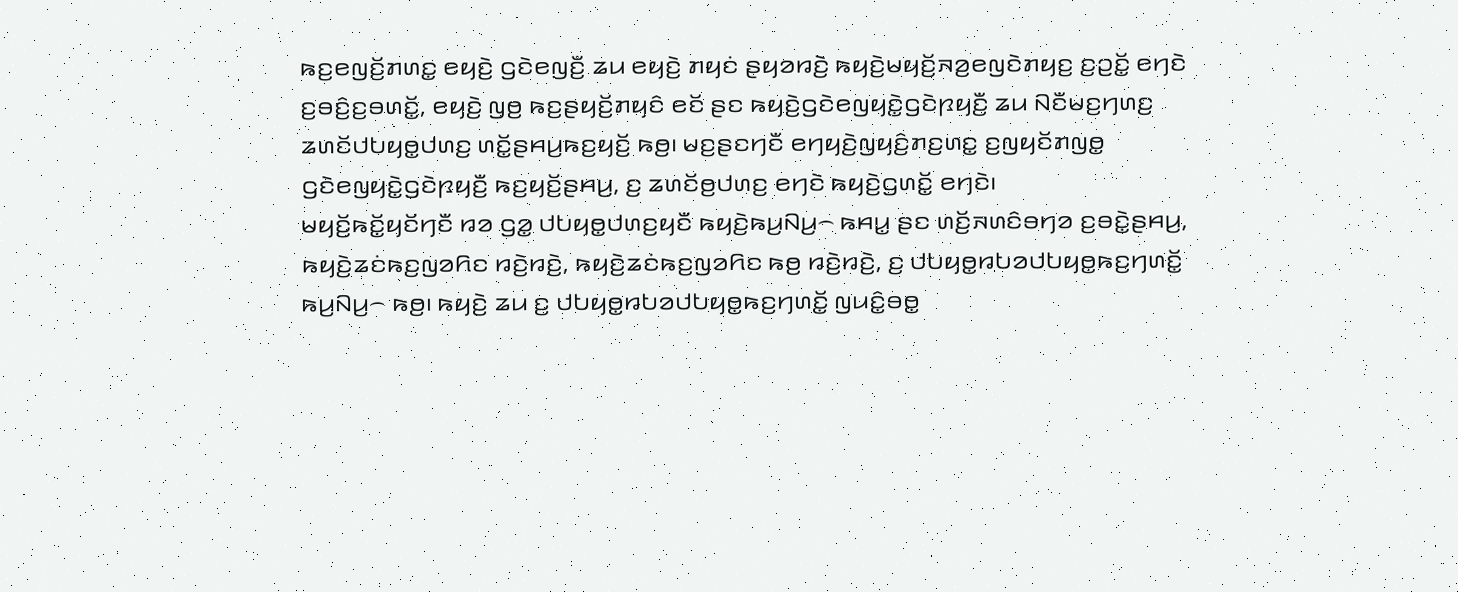ꤒꤢ꤬ꤕꤜꤢꤩ꤬ꤊꤛꤢ꤭ ꤕꤟꤢꤧ꤬ ꤞꤢꤧꤕꤜꤢꤪ꤬ ꤘꤣ ꤕꤟꤢꤧ꤬ ꤊꤟꤢꤦ ꤔꤟꤤꤙꤢꤧ꤬ ꤒꤟꤢꤧ꤬ꤗꤟꤢꤩ꤬ꤏꤤ꤬ꤕꤜꤢꤧꤊꤟꤢ꤬ ꤢ꤬ꤑꤢꤩ꤭ ꤕꤚꤢꤧ ꤢ꤬ꤋꤢꤨ꤬ꤢ꤬ꤋꤛꤢꤩ꤭, ꤕꤟꤢꤧ꤬ ꤜꤥ꤬ ꤒꤢ꤬ꤔꤟꤢꤩ꤬ꤊꤟꤢꤨ ꤕꤢꤩ ꤔꤢ ꤒꤟꤢꤧ꤬ꤞꤢꤧꤕꤜꤟꤢꤧ꤭ꤞꤢꤧꤐꤟꤢꤪ꤬ ꤘꤣ ꤡꤢꤪꤗꤢ꤬ꤚꤛꤢ꤬ ꤘꤛꤢꤩꤓꤝꤟꤥ꤭ꤓꤛꤢ꤬ ꤛꤢꤩ꤭ꤔꤌꤣ꤬ꤒꤢ꤬ꤟꤢꤩ꤬ ꤒꤥ꤬꤯ ꤗꤢ꤬ꤔꤢꤚꤢꤪ ꤕꤚꤟꤢꤧ꤬ꤜꤟꤢꤨ꤬ꤊꤢ꤬ꤛꤢ꤭ ꤢ꤬ꤜꤟꤢꤩꤊꤜꤥ꤭ ꤞꤢꤧꤕꤜꤟꤢꤧ꤭ꤞꤢꤧꤐꤟꤢꤪ꤬ ꤒꤢ꤬ꤟꤢꤩ꤬ꤔꤌꤣ꤬, ꤢ꤬ ꤘꤛꤢꤩꤥ꤬ꤓꤛꤢ꤬ ꤕꤚꤢꤧ ꤒꤟꤢꤧ꤬ꤞꤛꤢꤩ꤭ ꤕꤚꤢꤧ꤯
ꤗꤟꤢꤩ꤬ꤒꤢꤩ꤭ꤟꤢꤩꤚꤢꤪ ꤙꤤ ꤞꤤ꤭ ꤓꤝꤟꤥ꤭ꤓꤛꤢ꤬ꤟꤢꤪ ꤒꤟꤢꤧ꤬ꤒꤣ꤬ꤡꤣ꤬꤮ ꤒꤌꤣ꤭ ꤔꤢ ꤛꤢꤩ꤬ꤏꤛꤢꤨꤋꤚꤤ ꤢ꤬ꤋꤢꤧ꤭ꤔꤌꤣ꤬, ꤒꤟꤢꤧ꤬ꤘꤢꤦꤒꤢ꤬ꤜꤤꤖꤢ ꤙꤢꤧ꤬ꤙꤢꤧ꤬, ꤒꤟꤢꤧ꤬ꤘꤢꤦꤒꤢ꤬ꤜꤤꤖꤢ ꤒꤥ꤬ ꤙꤢꤧ꤬ꤙꤢꤧ꤬, ꤢ꤬ ꤓꤝꤟꤥ꤭ꤙꤝꤤꤓꤝꤟꤥ꤭ꤒꤢ꤬ꤚꤛꤢꤩ꤭ ꤒꤣ꤬ꤡꤣ꤬꤮ ꤒꤥ꤬꤯ ꤒꤟꤢꤧ꤬ ꤘꤣ ꤢ꤬ ꤓꤝꤟꤥ꤭ꤙꤝꤤꤓꤝꤟꤥ꤭ꤒꤢ꤬ꤚꤛꤢꤩ꤭ ꤜꤣꤢꤨ꤭ꤋꤥ꤭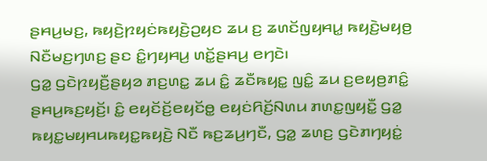ꤔꤌꤣ꤬ꤗꤢ꤬, ꤒꤟꤢꤧ꤬ꤐꤟꤢꤦꤒꤟꤢꤧ꤬ꤑꤟꤢ ꤘꤣ ꤢ꤬ ꤘꤛꤢꤩꤜꤟꤌꤣ꤭ ꤒꤟꤢꤧ꤬ꤗꤟꤥ꤬ ꤡꤢꤪꤗꤢ꤬ꤚꤛꤢ꤬ ꤔꤢ ꤢꤨ꤭ꤚꤟꤌꤣ꤬ ꤛꤢꤩ꤭ꤔꤌꤣ꤬ ꤕꤚꤢꤧ꤯
ꤞꤤ꤭ ꤞꤢꤧꤐꤟꤢꤪ꤬ꤔꤟꤤ ꤊꤢ꤬ꤛꤢ꤭ ꤘꤣ ꤢꤨ꤭ ꤘꤢꤪꤒꤟꤢ꤭ ꤜꤢꤨ꤭ ꤘꤣ ꤢ꤬ꤕꤟꤥ꤬ꤊꤢꤨ꤭ ꤔꤌꤣ꤬ꤒꤢ꤬ꤟꤢꤩ꤬꤯ ꤢꤨ꤭ ꤕꤟꤢꤩꤢꤩ꤬ꤕꤟꤢꤩꤥ꤭ ꤕꤟꤢꤦꤖꤢꤩ꤬ꤡꤛꤣ ꤊꤛꤢ꤭ꤜꤟꤢꤪ꤭ ꤞꤤ꤭ ꤒꤟꤢ꤭ꤗꤟꤌꤣꤒꤟꤢ꤭ꤒꤟꤢꤧ꤬ ꤡꤢꤪ ꤒꤢ꤬ꤘꤣ꤬ꤚꤢꤪ, ꤞꤤ꤭ ꤘꤛꤢ꤬ ꤞꤢꤧꤊꤚꤟꤢꤦ꤭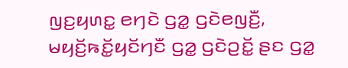ꤜꤢ꤬ꤟꤛꤢ꤭ ꤕꤚꤢꤧ ꤞꤤ꤭ ꤞꤢꤧꤕꤜꤢꤪ꤬, ꤗꤟꤢꤩ꤬ꤒꤢꤩ꤭ꤟꤢꤩꤚꤢꤪ ꤞꤤ꤭ ꤞꤢꤧꤑꤢꤩ꤭ ꤔꤢ ꤞꤤ꤭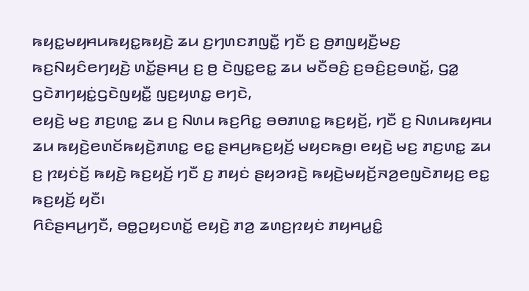ꤒꤟꤢ꤭ꤗꤟꤌꤣꤒꤟꤢ꤭ꤒꤟꤢꤧ꤬ ꤘꤣ ꤢ꤬ꤚꤛꤢꤊꤜꤢꤪ꤭ ꤚꤢꤪ ꤢ꤬ ꤥ꤬ꤊꤜꤟꤢꤪ꤬ꤗꤢ꤬ ꤒꤢ꤬ꤡꤟꤢꤨꤕꤚꤟꤢꤧ꤬ ꤛꤢꤩ꤭ꤔꤌꤣ꤬ ꤢ꤬ ꤥ꤬ ꤢꤧꤜꤢ꤭ꤕꤢ꤭ ꤘꤣ ꤗꤢꤪꤋꤢꤨ꤬ ꤢ꤬ꤋꤢꤨ꤬ꤢ꤬ꤋꤛꤢꤩ꤭, ꤞꤤ꤭ ꤞꤢꤧꤊꤚꤟꤢꤦ꤭ꤞꤢꤧꤜꤟꤢꤪ꤭ ꤜꤢ꤬ꤟꤛꤢ꤭ ꤕꤚꤢꤧ,
ꤕꤟꤢꤧ꤬ ꤗꤢ꤬ ꤊꤢ꤬ꤛꤢ꤭ ꤘꤣ ꤢ꤬ ꤡꤛꤣ ꤒꤢ꤬ꤖꤢ꤭ ꤋꤥꤊꤛꤢ꤭ ꤒꤢ꤬ꤟꤢꤩ꤬, ꤚꤢꤪ ꤢ꤬ ꤡꤛꤣꤒꤟꤌꤣ ꤘꤣ ꤒꤟꤢꤧ꤬ꤕꤛꤢꤩꤒꤟꤢꤧ꤬ꤊꤛꤢ꤭ ꤕꤢ꤭ ꤔꤌꤣ꤬ꤒꤢ꤬ꤟꤢꤩ꤬ ꤗꤟꤢꤒꤥ꤬꤯ ꤕꤟꤢꤧ꤬ ꤗꤢ꤬ ꤊꤢ꤬ꤛꤢ꤭ ꤘꤣ ꤢ꤬ ꤐꤟꤢꤦꤢꤩ꤬ ꤒꤟꤢꤧ꤬ ꤒꤢ꤬ꤟꤢꤩ꤬ ꤚꤢꤪ ꤢ꤬ ꤊꤟꤢꤦ ꤔꤟꤤꤙꤢꤧ꤬ ꤒꤟꤢꤧ꤬ꤗꤟꤢꤩ꤬ꤏꤤ꤬ꤕꤜꤢꤧꤊꤟꤢ꤬ ꤕꤢ꤭ ꤒꤢ꤬ꤟꤢꤩ꤬ ꤟꤢꤪ꤯
ꤖꤢꤨꤔꤌꤣ꤬ꤚꤢꤪ, ꤋꤥ꤭ꤑꤟꤢꤛꤢꤩ꤭ ꤕꤟꤢꤧ꤬ ꤊꤤ꤬ ꤘꤛꤢ꤬ꤐꤟꤢꤦ ꤊꤟꤌꤣ꤭ꤢꤨ꤭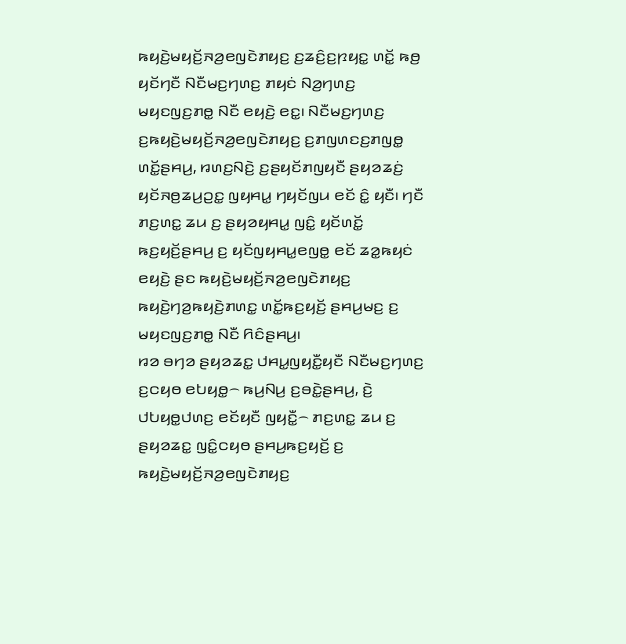ꤒꤟꤢꤧ꤬ꤗꤟꤢꤩ꤬ꤏꤤ꤬ꤕꤜꤢꤧꤊꤟꤢ꤬ ꤢ꤬ꤘꤢꤨ꤬ꤢ꤬ꤐꤟꤢ꤭ ꤛꤢꤩ꤭ ꤒꤥ꤬ ꤟꤢꤩꤚꤢꤪ ꤡꤢꤪꤗꤢ꤬ꤚꤛꤢ꤬ ꤊꤟꤢꤦ ꤡꤤ꤬ꤚꤛꤢ꤬ ꤗꤟꤢꤜꤢ꤬ꤊꤥ꤭ ꤡꤢꤪ ꤕꤟꤢꤧ꤬ ꤕꤢ꤭꤯ ꤡꤢꤪꤗꤢ꤬ꤚꤛꤢ꤬ ꤢ꤬ꤒꤟꤢꤧ꤬ꤗꤟꤢꤩ꤬ꤏꤤ꤬ꤕꤜꤢꤧꤊꤟꤢ꤬ ꤢ꤬ꤊꤜꤛꤢꤢ꤬ꤊꤜꤥ꤭ ꤛꤢꤩ꤭ꤔꤌꤣ꤬, ꤙꤛꤢ꤬ꤡꤢꤧ꤬ ꤢ꤬ꤔꤟꤢꤩꤊꤜꤟꤢꤪ ꤔꤟꤤꤘꤢꤦ꤬ ꤟꤢꤩꤏꤥ꤬ꤘꤣ꤬ꤑꤢ꤭ ꤜꤟꤌꤣ꤭ ꤚꤟꤢꤩꤜꤣ ꤕꤢꤩ ꤢꤨ꤭ ꤟꤢꤪ꤯ ꤚꤢꤪ ꤊꤢ꤬ꤛꤢ꤭ ꤘꤣ ꤢ꤬ ꤔꤟꤤꤟꤌꤣ꤭ ꤜꤢꤨ꤭ ꤟꤢꤩꤛꤢꤩ꤭ ꤒꤢ꤬ꤟꤢꤩ꤬ꤔꤌꤣ꤬ ꤢ꤬ ꤟꤢꤩꤜꤟꤌꤣ꤭ꤕꤜꤥ꤭ ꤕꤢꤩ ꤘꤤ꤭ꤒꤟꤢꤦ ꤕꤟꤢꤧ꤬ ꤔꤢ ꤒꤟꤢꤧ꤬ꤗꤟꤢꤩ꤬ꤏꤤ꤬ꤕꤜꤢꤧꤊꤟꤢ꤬ ꤒꤟꤢꤧ꤬ꤚꤤ꤬ꤒꤟꤢꤧ꤬ꤊꤛꤢ꤭ ꤛꤢꤩ꤭ꤒꤢ꤬ꤟꤢꤩ꤬ ꤔꤌꤣ꤬ꤗꤢ꤬ ꤢ꤬ ꤗꤟꤢꤜꤢ꤬ꤊꤥ꤭ ꤡꤢꤪ ꤖꤢꤨꤔꤌꤣ꤬꤯
ꤙꤤ ꤋꤚꤤ ꤔꤟꤤꤘꤢ꤭ ꤓꤌꤣ꤭ꤜꤟꤢꤪ꤭ꤟꤢꤪ ꤡꤢꤪꤗꤢ꤬ꤚꤛꤢ꤬ ꤢ꤬ꤍꤟꤥ ꤕꤝꤟꤥ꤭꤮ ꤒꤣ꤬ꤡꤣ꤬ ꤢ꤬ꤋꤢꤧ꤭ꤔꤌꤣ꤬, ꤢꤧ꤬ ꤓꤝꤟꤥ꤭ꤓꤛꤢ꤬ ꤕꤢꤩꤟꤢꤪ ꤜꤟꤢꤪ꤭꤮ ꤊꤢ꤬ꤛꤢ꤭ ꤘꤣ ꤢ꤬ ꤔꤟꤤꤘꤢ꤭ ꤜꤢꤨ꤭ꤍꤟꤥ ꤔꤌꤣ꤬ꤒꤢ꤬ꤟꤢꤩ꤬ ꤢ꤬ ꤒꤟꤢꤧ꤬ꤗꤟꤢꤩ꤬ꤏꤤ꤬ꤕꤜꤢꤧꤊꤟꤢ꤬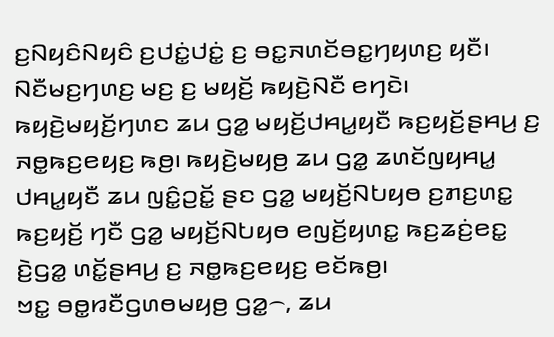ꤢ꤬ꤡꤟꤢꤨꤡꤟꤢꤨ ꤢ꤬ꤓꤢꤦ꤭ꤓꤢꤦ꤭ ꤢ꤬ ꤋꤢ꤭ꤏꤛꤢꤩꤋꤢ꤭ꤚꤟꤛꤢ꤬ ꤟꤢꤪ꤯
ꤡꤢꤪꤗꤢ꤬ꤚꤛꤢ꤬ ꤗꤢ꤬ ꤢ꤬ ꤗꤟꤢꤩ꤬ ꤒꤟꤢꤧ꤬ꤡꤢꤪ ꤕꤚꤢꤧ꤯ ꤒꤟꤢꤧ꤬ꤗꤟꤢꤩ꤬ꤚꤛꤢ ꤘꤣ ꤞꤤ꤭ ꤗꤟꤢꤩ꤬ꤓꤌꤣ꤭ꤟꤢꤪ ꤒꤢ꤬ꤟꤢꤩ꤬ꤔꤌꤣ꤬ ꤢ꤬ ꤏꤥ꤭ꤒꤢ꤬ꤕꤟꤢ꤬ ꤒꤥ꤬꤯ ꤒꤟꤢꤧ꤬ꤗꤟꤥ꤬ ꤘꤣ ꤞꤤ꤭ ꤘꤛꤢꤩꤜꤟꤌꤣ꤭ ꤓꤌꤣ꤭ꤟꤢꤪ ꤘꤣ ꤜꤢꤨ꤭ꤑꤢꤩ꤭ ꤔꤢ ꤞꤤ꤭ ꤗꤟꤢꤩ꤬ꤡꤝꤟꤥ ꤢ꤬ꤊꤢ꤬ꤛꤢ꤭ ꤒꤢ꤬ꤟꤢꤩ꤬ ꤚꤢꤪ ꤞꤤ꤭ ꤗꤟꤢꤩ꤬ꤡꤝꤟꤥ ꤕꤜꤢꤩ꤬ꤟꤛꤢ꤭ ꤒꤢ꤬ꤘꤢꤦ꤬ꤕꤢ꤭ ꤢꤧ꤬ꤞꤤ꤭ ꤛꤢꤩ꤭ꤔꤌꤣ꤬ ꤢ꤬ ꤏꤥ꤭ꤒꤢ꤬ꤕꤟꤢ꤬ ꤕꤢꤩꤒꤥ꤬꤯
ꤠꤢ꤭ ꤋꤥ꤭ꤙꤢꤪꤞꤛꤥꤗꤟꤥ꤬ ꤞꤤ꤭꤮, ꤘꤣ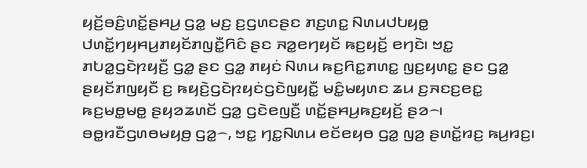ꤟꤢꤩ꤬ꤋꤢꤨ꤬ꤛꤢꤩ꤭ꤔꤌꤣ꤬ ꤞꤤ꤭ ꤗꤢ꤬ ꤢ꤬ꤞꤛꤢꤔꤢ ꤊꤢ꤬ꤛꤢ꤭ ꤡꤛꤣꤓꤝꤟꤥ꤭ ꤓꤛꤢꤩ꤭ꤚꤟꤌꤣ꤬ꤊꤟꤢꤩꤊꤜꤢꤪ꤭ꤖꤢꤨ ꤔꤢ ꤏꤤ꤭ꤕꤚꤟꤢꤩ ꤒꤢ꤬ꤟꤢꤩ꤬ ꤕꤚꤢꤧ꤯ ꤠꤢ꤭ ꤊꤝꤤ꤭ꤞꤢꤧꤐꤟꤢꤪ꤬ ꤞꤤ꤭ ꤔꤢ ꤞꤤ꤭ ꤊꤟꤢꤦ ꤡꤛꤣ ꤒꤢ꤬ꤖꤢ꤭ꤊꤛꤢ꤭ ꤜꤢ꤬ꤟꤛꤢ꤭ ꤔꤢ ꤞꤤ꤭ ꤔꤟꤢꤩꤊꤜꤟꤢꤪ ꤢ꤬ ꤒꤟꤢꤧ꤬ꤞꤢꤧꤐꤟꤢꤦꤞꤢꤧꤜꤟꤢꤪ꤭ ꤗꤢꤨ꤭ꤗꤟꤛꤢ ꤘꤣ ꤢ꤬ꤏꤢꤢ꤬ꤕꤢ꤭ ꤒꤢ꤬ꤗꤥ꤭ꤗꤥ꤭ ꤔꤟꤤꤘꤛꤢꤩ ꤞꤤ꤭ ꤞꤢꤧꤕꤜꤢꤪ꤬ ꤛꤢꤩ꤭ꤔꤌꤣ꤬ꤒꤢ꤬ꤟꤢꤩ꤬ ꤔꤤ꤮꤯
ꤋꤥ꤭ꤙꤢꤪꤞꤛꤥꤗꤟꤥ꤬ ꤞꤤ꤭꤮, ꤠꤢ꤭ ꤚꤢ꤭ꤡꤛꤣ ꤕꤢꤩꤕꤟꤥ ꤞꤤ꤭ ꤜꤤ꤬ ꤔꤛꤢꤩ꤭ꤙꤢ꤬ ꤒꤣ꤬ꤙꤢ꤬꤯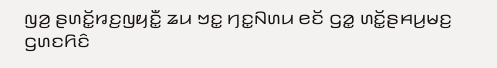ꤜꤤ꤬ ꤔꤛꤢꤩ꤭ꤙꤢ꤬ꤜꤟꤢꤪ꤭ ꤘꤣ ꤠꤢ꤭ ꤚꤢ꤭ꤡꤛꤣ ꤕꤢꤩ ꤞꤤ꤭ ꤛꤢꤩ꤭ꤔꤌꤣ꤬ꤗꤢ꤬ ꤞꤛꤢꤖꤢꤨ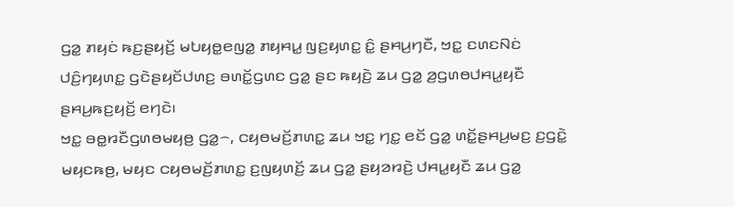ꤞꤤ꤭ ꤊꤟꤢꤦ ꤒꤢ꤬ꤔꤟꤢꤩ꤬ ꤗꤝꤟꤥ꤭ꤕꤜꤤ꤭ ꤊꤟꤌꤣ꤭ ꤜꤢ꤬ꤟꤛꤢ꤭ ꤢꤨ꤭ ꤔꤌꤣ꤬ꤚꤢꤪ, ꤠꤢ꤭ ꤢꤛꤢꤡꤢꤦ ꤓꤢꤨ꤬ꤚꤟꤛꤢ꤭ ꤞꤢꤧꤔꤟꤢꤩꤓꤛꤢ꤬ ꤋꤛꤢꤩ꤭ꤞꤛꤢ ꤞꤤ꤭ ꤔꤢ ꤒꤟꤢꤧ꤬ ꤘꤣ ꤞꤤ꤭ ꤤ꤬ꤞꤛꤥꤓꤌꤣ꤭ꤟꤢꤪ ꤔꤌꤣ꤬ꤒꤢ꤬ꤟꤢꤩ꤬ ꤕꤚꤢꤧ꤯
ꤠꤢ꤭ ꤋꤥ꤭ꤙꤢꤪꤞꤛꤥꤗꤟꤥ꤬ ꤞꤤ꤭꤮, ꤍꤟꤥꤗꤢꤩ꤬ꤊꤛꤢ꤭ ꤘꤣ ꤠꤢ꤭ ꤚꤢ꤭ ꤕꤢꤩ ꤞꤤ꤭ ꤛꤢꤩ꤭ꤔꤌꤣ꤬ꤗꤢ꤬ ꤢ꤬ꤞꤢꤧ꤭ ꤗꤟꤢꤒꤥ꤬, ꤗꤟꤢ ꤍꤟꤥꤗꤢꤩ꤬ꤊꤛꤢ꤭ ꤢ꤬ꤜꤟꤛꤢꤩ꤬ ꤘꤣ ꤞꤤ꤭ ꤔꤟꤤꤙꤢꤧ꤬ ꤓꤌꤣ꤭ꤟꤢꤪ ꤘꤣ ꤞꤤ꤭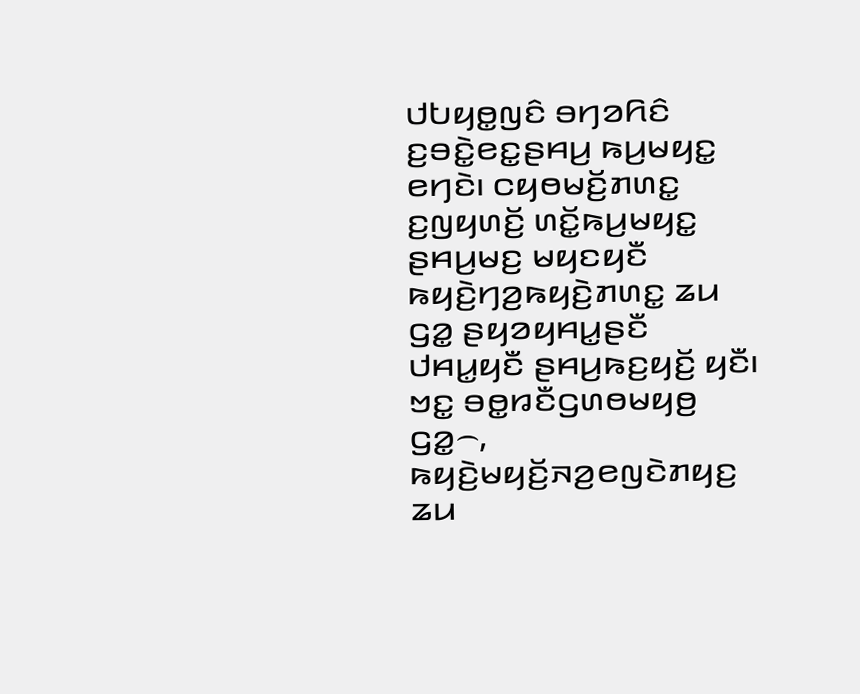ꤓꤝꤟꤥ꤭ꤜꤢꤨ ꤋꤚꤤꤖꤢꤨ ꤢ꤬ꤋꤢꤧ꤭ꤕꤢ꤭ꤔꤌꤣ꤬ ꤒꤣ꤬ꤗꤟꤢ꤭ ꤕꤚꤢꤧ꤯ ꤍꤟꤥꤗꤢꤩ꤬ꤊꤛꤢ꤭ ꤢ꤬ꤜꤟꤛꤢꤩ꤬ ꤛꤢꤩ꤭ꤒꤣ꤬ꤗꤟꤢ꤭ ꤔꤌꤣ꤬ꤗꤢ꤬ ꤗꤟꤢꤟꤢꤪ ꤒꤟꤢꤧ꤬ꤚꤤ꤬ꤒꤟꤢꤧ꤬ꤊꤛꤢ꤭ ꤘꤣ ꤞꤤ꤭ ꤔꤟꤤꤟꤌꤣ꤭ꤔꤢꤪ ꤓꤌꤣ꤭ꤟꤢꤪ ꤔꤌꤣ꤬ꤒꤢ꤬ꤟꤢꤩ꤬ ꤟꤢꤪ꤯
ꤠꤢ꤭ ꤋꤥ꤭ꤙꤢꤪꤞꤛꤥꤗꤟꤥ꤬ ꤞꤤ꤭꤮, ꤒꤟꤢꤧ꤬ꤗꤟꤢꤩ꤬ꤏꤤ꤬ꤕꤜꤢꤧꤊꤟꤢ꤬ ꤘꤣ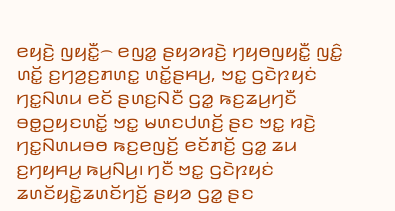ꤕꤟꤢꤧ꤬ ꤜꤟꤢꤪ꤭꤮ ꤕꤜꤤ꤭ ꤔꤟꤤꤙꤢꤧ꤬ ꤚꤟꤥꤜꤟꤢꤪ꤭ ꤜꤢꤨ꤭ ꤛꤢꤩ꤭ ꤢ꤬ꤚꤤ꤬ꤢ꤬ꤊꤛꤢ꤭ ꤛꤢꤩ꤭ꤔꤌꤣ꤬, ꤠꤢ꤭ ꤞꤢꤧꤐꤟꤢꤦ ꤚꤢ꤭ꤡꤛꤣ ꤕꤢꤩ ꤔꤛꤢ꤬ꤡꤢꤪ ꤞꤤ꤭ ꤒꤢ꤬ꤘꤣ꤬ꤚꤢꤪ ꤋꤥ꤭ꤑꤟꤢꤛꤢꤩ꤭ ꤠꤢ꤭ ꤗꤛꤢꤓꤛꤢꤩ꤬ ꤔꤢ ꤠꤢ꤭ ꤙꤢꤧ꤬ ꤚꤢ꤭ꤡꤛꤣꤋꤥ ꤒꤢ꤬ꤕꤜꤢꤩ꤬ ꤕꤢꤩꤊꤢꤩ꤬ ꤞꤤ꤭ ꤘꤣ ꤢ꤬ꤚꤟꤌꤣ꤬ ꤒꤣ꤬ꤡꤣ꤬꤯ ꤚꤢꤪ ꤠꤢ꤭ ꤞꤢꤧꤐꤟꤢꤦ ꤘꤛꤢꤩꤟꤢꤧ꤭ꤘꤛꤢꤩꤚꤢꤩ꤬ ꤔꤟꤤ ꤞꤤ꤭ ꤔꤢ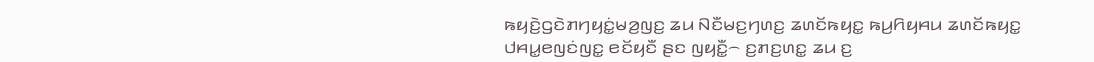ꤒꤟꤢꤧ꤬ꤞꤢꤧꤊꤚꤟꤢꤦ꤭ꤗꤤ꤬ꤜꤢ꤬ ꤘꤣ ꤡꤢꤪꤗꤢ꤬ꤚꤛꤢ꤬ ꤘꤛꤢꤩꤒꤟꤢ꤭ ꤒꤣ꤬ꤖꤟꤌꤣ ꤘꤛꤢꤩꤒꤟꤢ꤭ ꤓꤌꤣ꤭ꤕꤜꤢꤦꤜꤢ꤭ ꤕꤢꤩꤟꤢꤪ ꤔꤢ ꤜꤟꤢꤪ꤭꤮ ꤢ꤬ꤊꤢ꤬ꤛꤢ꤭ ꤘꤣ ꤢ꤬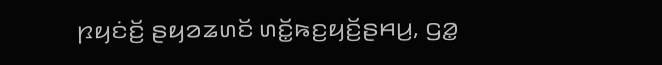ꤐꤟꤢꤦꤢꤩ꤬ ꤔꤟꤤꤘꤛꤢꤩ ꤛꤢꤩ꤭ꤒꤢ꤬ꤟꤢꤩ꤬ꤔꤌꤣ꤬, ꤞꤤ꤭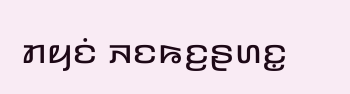ꤊꤟꤢꤦ ꤏꤢꤒꤢ꤬ꤔꤛꤢ꤭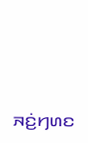ꤏꤢꤦ꤬ꤚꤛꤢ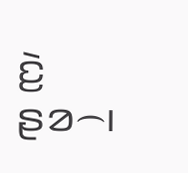ꤢꤧ꤬ ꤔꤤ꤮꤯